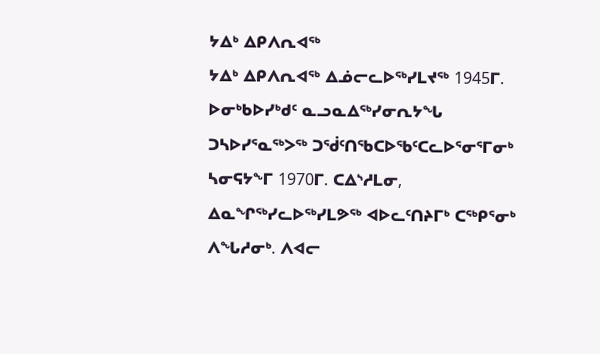ᔭᐃᒃ ᐃᑭᐱᕆᐊᖅ
ᔭᐃᒃ ᐃᑭᐱᕆᐊᖅ ᐃᓅᓕᓚᐅᖅᓯᒪᔪᖅ 1945ᒥ. ᐅᓂᒃᑲᐅᓯᒃᑯᑦ ᓇᓗᓇᐃᖅᓯᓂᕆᔭᖓ ᑐᓴᐅᓯᕐᓇᖅᐳᖅ ᑐᖂᑦᑎᖃᑕᐅᖃᑦᑕᓚᐅᕐᓂᕐᒥᓂᒃ ᓴᓂᕋᔭᖕᒥ 1970ᒥ. ᑕᐃᔅᓱᒪᓂ, ᐃᓇᖏᖅᓯᓚᐅᖅᓯᒪᕗᖅ ᐊᐅᓚᑦᑎᔨᒥᒃ ᑕᖅᑭᕐᓂᒃ ᐱᖓᓱᓂᒃ. ᐱᐊᓕ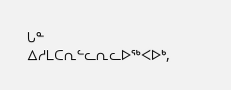ᒐᓐ ᐃᓱᒪᑕᕆᓪᓚᕆᓚᐅᖅᐸᐅᒃ,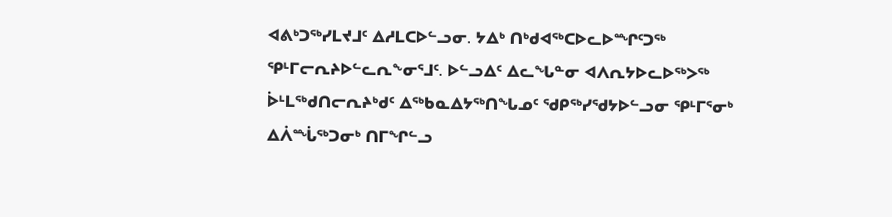ᐊᕕᒃᑐᖅᓯᒪᔪᒧᑦ ᐃᓱᒪᑕᐅᓪᓗᓂ. ᔭᐃᒃ ᑎᒃᑯᐊᖅᑕᐅᓚᐅᙱᑦᑐᖅ ᕿᒻᒥᓕᕆᔨᐅᓪᓚᕆᖕᓂᕐᒧᑦ. ᐅᓪᓗᐃᑦ ᐃᓚᖓᓐᓂ ᐊᐱᕆᔭᐅᓚᐅᖅᐳᖅ ᐆᒻᒪᖅᑯᑎᓕᕆᔨᒃᑯᑦ ᐃᖅᑲᓇᐃᔭᖅᑎᖓᓄᑦ ᖁᑭᖅᓯᖁᔭᐅᓪᓗᓂ ᕿᒻᒥᕐᓂᒃ ᐃᐲᙶᖅᑐᓂᒃ ᑎᒥᖏᓪᓗ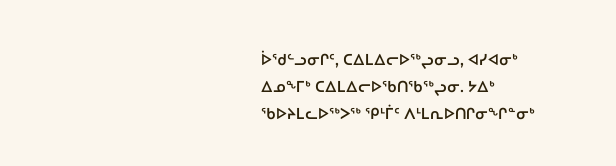ᐆᖁᓪᓗᓂᒋᑦ, ᑕᐃᒪᐃᓕᐅᖅᖢᓂᓗ, ᐊᓯᐊᓂᒃ ᐃᓄᖕᒥᒃ ᑕᐃᒪᐃᓕᐅᖃᑎᖃᖅᖢᓂ. ᔭᐃᒃ ᖃᐅᔨᒪᓚᐅᖅᐳᖅ ᕿᒻᒦᑦ ᐱᒻᒪᕆᐅᑎᒋᓂᖏᓐᓂᒃ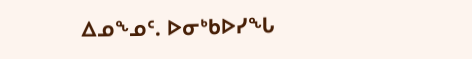ᐃᓄᖕᓄᑦ. ᐅᓂᒃᑲᐅᓯᖓ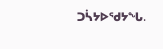ᑐᓵᔭᐅᖁᔭᖓ.